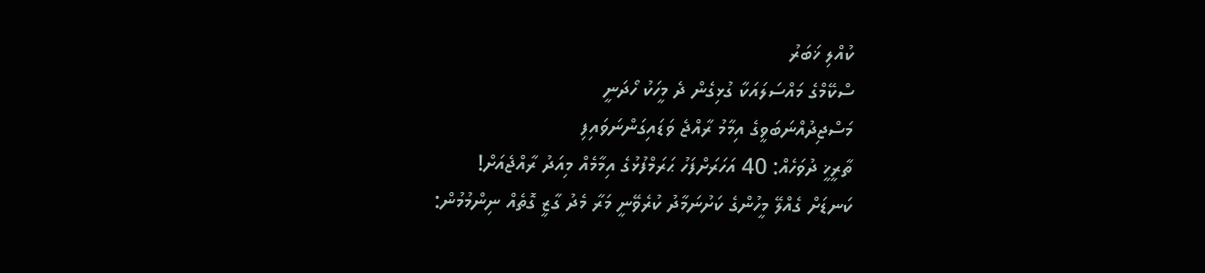ކުއްލި ޚަބަރު
ސްކޭމްގެ މައްސަލައަކާ ގުޅިގެން ދެ މީހަކު ހޯދަނީ
މަސްޖިދުއްނަބަވީގެ އިމާމު ރާއްޖެ ވަޑައިގަންނަވައިފި
ތާރީޚީ ދުވަހެއް: 40 އަހަރަށްފަހު ޙަރަމްފުޅުގެ އިމާމެއް މިއަދު ރާއްޖެއަށް!
ކަނޑަށް ގެއްލޭ މީހުންގެ ކަށުނަމާދު ކުރެވޭނީ މަރާ މެދު ގާޒީ ގޮތެއް ނިންމުމުން: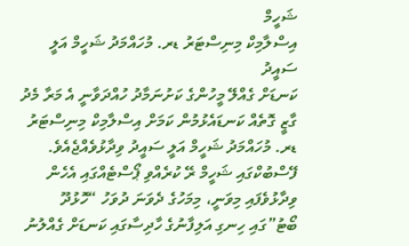ޝަހީމް
އިސްލާމިކް މިނިސްޓަރު ޑރ. މުހައްމަދު ޝަހީމް އަލީ ސައީދު
ކަނޑަށް ގެއްލޭ މީހުންގެ ކަށުނަމާދު ހުއްދަވާނީ އެ މަރާ މެދު ގާޒީ ގޮތެއް ކަނޑައެޅުމުން ކަމަށް އިސްލާމިކް މިނިސްޓަރު ޑރ. މުހައްމަދު ޝަހީމް އަލީ ސައީދު ވިދާޅުވެއްޖެއެވެ.
ފޭސްބުކްގައި ޝަހީމް ރޭ ކުރެއްވި ޕޯސްޓެއްގައި އެހެން ވިދާޅުވެފައި މިވަނީ، މިމަހުގެ ދެވަނަ ދުވަހު “ހޮޅުދޫ ބޯޓު”ގައި ހިނގި އަލިފާނުގެ ހާދިސާގައި ކަނޑަށް ގެއްލުނު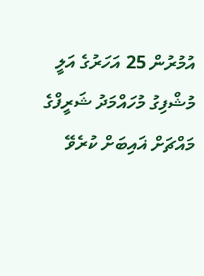އުމުރުން 25 އަހަރުގެ އަލީ މުޝްފިގު މުހައްމަދު ޝަރީފްގެ މައްޗަށް ޣައިބަށް ކުރެވޭ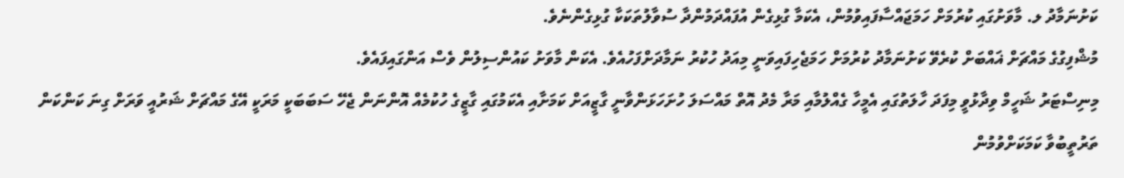ކަށުނަމާދު ލ. މާވަށުގައި ކުރުމަށް ހަމަޖައްސާފައިވުމުން، އެކަމާ ގުޅިގެން އުފައްދަމުންދާ ސުވާލުތަކަކާ ގުޅިގެންނެވެ.
މުޝްފިގުގެ މައްޗަށް ޣައްބަށް ކުރެވޭ ކަށުނަމާދު ކުރުމަށް ހަމަޖެހިފައިވަނީ މިއަދު ހުކުރު ނަމާދަށްފަހުއެވެ. އެކަން މާވަށު ކައުންސިލުން ވެސް އަންގައިފައެވެ.
މިނިސްޓަރު ޝަހީމް ވިދާޅުވީ މިފަދަ ހާލަތުގައި އެމީހާ ގެއްލުމާއި މަރާ މެދު އޮތް މައްސަލަ ހުށަހަޅަންވާނީ ގާޒީއަށް ކަމަށާއި އެކަމުގައި ގާޒީގެ ހުކުމެއް އޮންނަން ޖެހޭ ސަބަބަކީ މަރަކީ އޭގެ މައްޗަށް ޝަރުއީ ވަރަށް ގިނަ ކަންކަން ތަރުތީބުވާ ކަމަކަށްވުމުން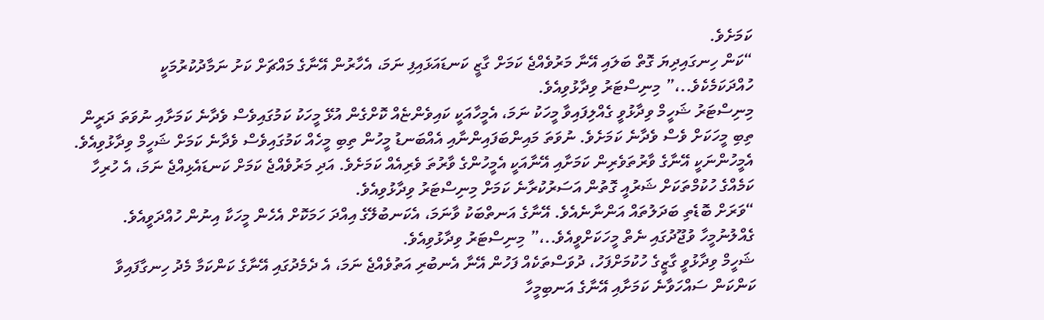ކަމަށެވެ.
“ކަން ހިނގައިދިޔަ ގޮތް ބަލައި އޭނާ މަރުވެއްޖެ ކަމަށް ގާޒީ ކަނޑައަޅައިފި ނަމަ، އެހާރުން އޭނާގެ މައްޗަށް ކަށު ނަމާދުކުރުމަކީ ހުއްދަކަމެކެވެ..،” މިނިސްޓަރު ވިދާޅުވިއެވެ.
މިނިސްޓަރު ޝަހީމް ވިދާޅުވީ ގެއްލިފައިވާ މީހަކު ނަމަ، އެމީހާއަކީ ކައިވެންޏެއް ކޮށްގެން އުޅޭ މީހަކު ކަމުގައިވެސް ވެދާނެ ކަމަށާއި ނުވަތަ ދަރީން ތިބި މީހަކަށް ވެސް ވެދާނެ ކަމަށެވެ. ނުވަތަ މައިންބަފައިންނާއި އެއްބަނޑު މީހުން ތިބި މީހެއް ކަމުގައިވެސް ވެދާނެ ކަމަށް ޝަހީމް ވިދާޅުވިއެވެ.
އެމީހުންނަކީ އޭނާގެ ވާރުތަވެރިން ކަމަށާއި އޭނާއަކީ އެމީހުންގެ ވާރުތަ ވެރިއެއް ކަމަށެވެ. އަދި މަރުވެއްޖެ ކަމަށް ކަނޑައެޅިއްޖެ ނަމަ، އެ ހުރިހާ ކަމެއްގެ ހުކުމްތަކަށް ޝަރުއީ ގޮތުން އަސަރުކުރާނެ ކަމަށް މިނިސްޓަރު ވިދާޅުވިއެވެ.
“ވަރަށް ބޮޑެތި ބަދަލުތައް އަންނާނެއެވެ. އޭނާގެ އަނތްބަކު ވާނަމަ، އެކަނބުލޭގެ އިއްދަ ހަމަކޮށް އެހެން މީހަކާ އިނުން ހުއްދަވީއެވެ. ގެއްލުނުމީހާ ވުޖޫދުގައި ނެތް މީހަކަށްވީއެވެ..،” މިނިސްޓަރު ވިދާޅުވިއެވެ.
ޝަހީމް ވިދާޅުވީ ގާޒީގެ ހުކުމަށްފަހު، ދުވަސްތަކެއް ފަހުން އޭނާ އެނބުރި އަތުވެއްޖެ ނަމަ، އެ ދެމެދުގައި އޭނާގެ ކަންކަމާ މެދު ހިނގާފައިވާ ކަންކަން ސައްހަވާނެ ކަމަށާއި އޭނާގެ އަނބިމީހާ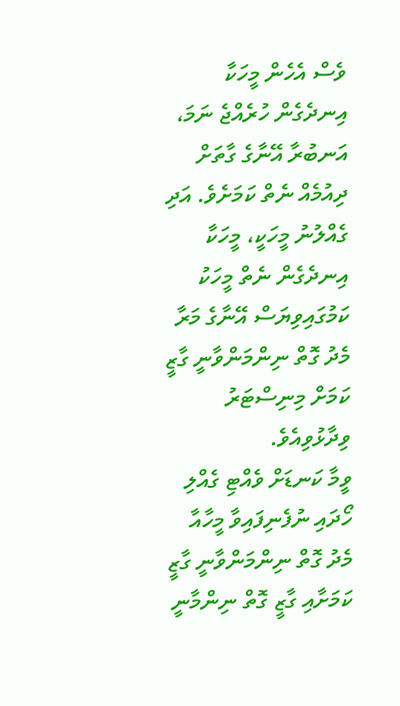ވެސް އެހެން މީހަކާ އިނދެގެން ހުރެއްޖެ ނަމަ، އަނބުރާ އޭނާގެ ގާތަށް ދިއުމެއް ނެތް ކަމަށެވެ. އަދި ގެއްލުނު މީހަކީ، މީހަކާ އިނދެގެން ނެތް މީހަކު ކަމުގައިވިޔަސް އޭނާގެ މަރާ މެދު ގޮތް ނިންމަންވާނީ ގާޒީ ކަމަށް މިނިސްޓަރު ވިދާޅުވިއެވެ.
ވީމާ ކަނޑަށް ވެއްޓި ގެއްލި ހޯދައި ނުފެނިފައިވާ މީހާއާ މެދު ގޮތް ނިންމަންވާނީ ގާޒީ ކަމަށާއި ގާޒީ ގޮތް ނިންމާނީ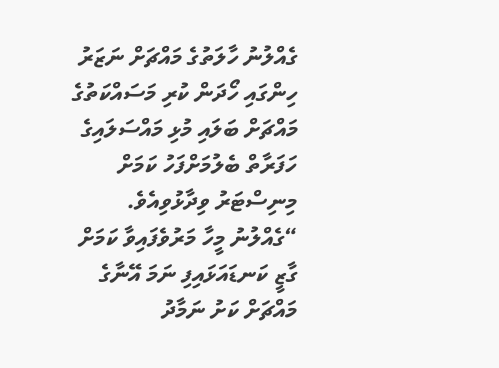ގެއްލުނު ހާލަތުގެ މައްޗަށް ނަޒަރު ހިންގައި ހޯދަން ކުރި މަސައްކަތުގެ މައްޗަށް ބަލައި މުޅި މައްސަލައިގެ ހަފަރާތް ބެލުމަށްފަހު ކަމަށް މިނިސްޓަރު ވިދާޅުވިއެވެ.
“ގެއްލުނު މީހާ މަރުވެފައިވާ ކަމަށް ގާޒީ ކަނޑައަޅައިފި ނަމަ އޭނާގެ މައްޗަށް ކަށު ނަމާދު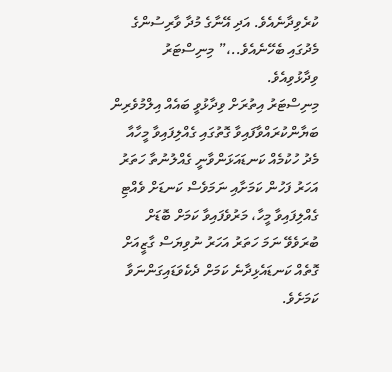ކުރެވިދާނެއެވެ. އަދި އޭނާގެ މުދާ ވާރިސުންގެ މެދުގައި ބެހޭނެއެވެ..،” މިނިސްޓަރު ވިދާޅުވިއެވެ.
މިނިސްޓަރު އިތުރަށް ވިދާޅުވީ ބައެއް އިލްމުވެރިން ބަޔާންކުރައްވާފައިވާ ގޮތުގައި ގެއްލިފައިވާ މީހާއާ މެދު ހުކުމެއް ކަނޑައަޅަންވާނީ ގެއްލުނުތާ ހަތަރު އަހަރު ފަހުން ކަމަށާއި ނަމަވެސް ކަނޑަށް ވެއްޓި ގެއްލިފައިވާ މީހާ، މަރުވެފައިވާ ކަމަށް ބޮޑަށް ބުރަވެވޭ ނަމަ ހަތަރު އަހަރު ނުވިޔަސް ގާޒީއަށް ގޮތެއް ކަނޑައެޅިދާނެ ކަމަށް ދެކެވަޑައިގަންނަވާ ކަމަށެވެ.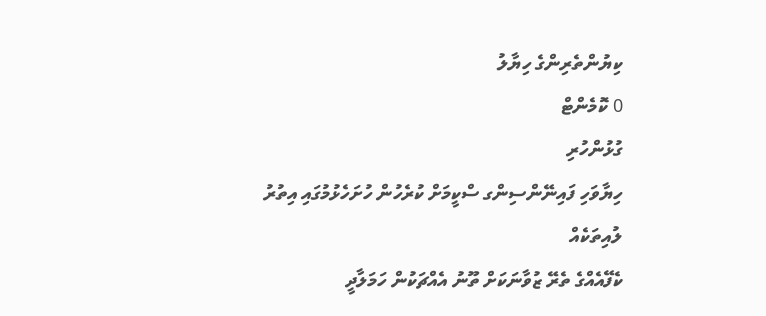ކިޔުންތެރިންގެ ހިޔާލު
0 ކޮމެންޓް
ގުޅުންހުރި
ހިޔާވަހި ފައިނޭންސިންގ ސްކީމަށް ކުރެހުން ހުށަހެޅުމުގައި އިތުރު ލުއިތަކެއް
ކެފޭއެއްގެ ތެރޭ ޒުވާނަކަށް ތޫނު އެއްޗަކުން ހަމަލާދީ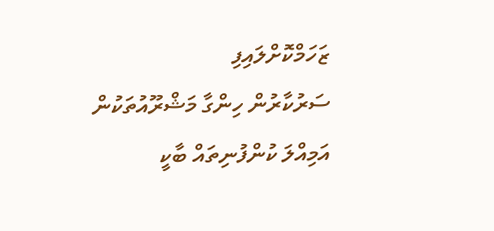ޒަހަމްކޮށްލައިފި
ސަރުކާރުން ހިންގާ މަޝްރޫއުތަކުން އަމިއްލަ ކުންފުނިތައް ބާކީ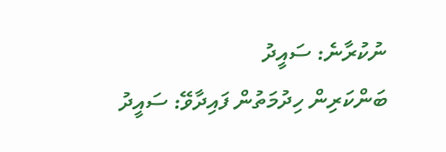ނުކުރާނެ: ސައީދު
ބަންކަރިން ހިދުމަތުން ފައިދާވޭ: ސައީދު